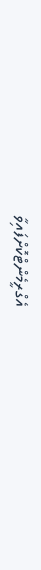އެގްރީމެންޓްކޮށްފައިވާ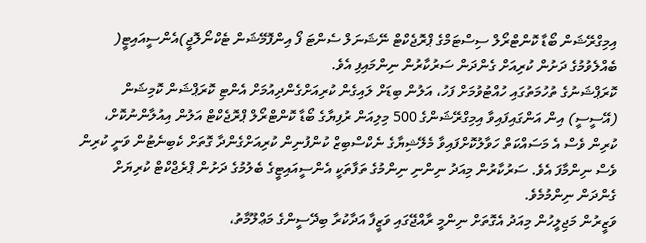އިމިގްރޭޝަން ބޯޑާ ކޮންޓްރޯލް ސިސްޓަމްގެ ޕްރޮޖެކްޓް ނޭޝަނަލް ސެންޓަ ފޯ އިންފޮމޭޝަން ޓެކްނޯލޮޖީ)އެންސީއައިޓީ( ބެއްލެވުމުގެ ދަށުން ކުރިއަށް ގެންދަން ސަރުކާރުން ނިންމައިފި އެވެ.
ކޮރަޕްޝަނުގެ ތުހުމަތުގައި ހުއްޓުވުމަށް ފަހު، އަލުން ބިޑަށް ލައިގެން ކުރިއަށްގެންދިއުމަށް އެންޓި ކޮރަޕްޝަން ކޮމިޝަން (އޭސީސީ) އިން އަންގައިފައިވާ އިމިގްރޭޝަންގެ 500 މިލިއަން ރުފިޔާގެ ބޯޑާ ކޮންޓްރޯލް ޕްރޮޖެކްޓް އަލުން އިއުލާންނުކޮށް، ކުރިން ވެސް އެ މަސައްކަތް ހަވާލުކޮށްފައިވާ މެލޭޝިޔާގެ ނެކްސްބިޒް ކުންފުނިން ކުރިއަށްގެންދާ ގޮތަށް ކެބިނެޓުން ވަނީ ކުރިން ވެސް ނިންމާފަ އެވެ. ސަރުކާރުން މިއަދު ނިންނި ނިންމުގެ ތަފާތަކީ އެންސީއައިޓީގެ ބެލުމުގެ ދަށުން ޕްރެޖްކްޓް ކުރިޔަށް ގެންދަން ނިންމުމެވެ.
ވަޒީރުން މަޖިލީހުން މިއަދު އެގޮތަށް ނިންމީ ރާއްޖޭގައި ވަޒީފާ އަދާކުރާ ބިދޭސީންގެ މަޢްލޫމާތު،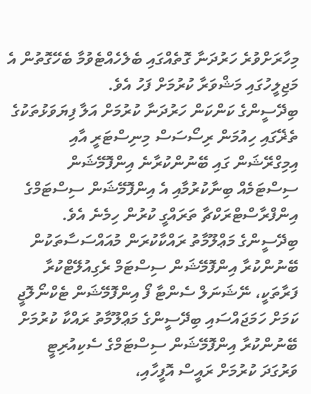މިހާރަށްވުރެ ހަރުދަނާ ގޮތެއްގައި ބެލެހެއްޓެވުމާ ބެހޭގޮތުން އެ މަޖިލީހުގައި މަޝްވަރާ ކުރުމަށް ފަހު އެވެ.
ބިދޭސީންގެ ކަންކަން ހަރުދަނާ ކުރުމަށް އަލާ ފިޔަވަޅުތަކުގެ ތެޜޭގައި ހިއުމަން ރިސޯސަސް މިނިސްޓަރީ އާއި އިމިގްރޭޝަން ގައި ބޭނުންކުރާނެ އިންފޮމޭޝަން ސިސްޓަމެއް ބިނާކުރުމާއި އެ އިންފޮމޭޝަން ސިސްޓަމްގެ އިންފްރާސްޓްރަކްޗާ ތަރައްގީ ކުރުން ހިމެނެ އެވެ.
ބިދޭސީންގެ މަޢްލޫމާތު ރައްކާކުރަން މުއައްސަސާތަކުން ބޭނުންކުރާ އިންފޮމޭޝަން ސިސްޓަމް ރެގިއުލޭޓްކުރާ ފަރާތަކީ، ނޭޝަނަލް ސެންޓާ ފޯ އިންފޮމޭޝަން ޓެކްނޯލޮޖީ ކަމަށް ހަމަޖައްސައި ބިދޭސީންގެ މަޢްލޫމާތު ރައްކާ ކުރުމަށް ބޭނުންކުރާ އިންފޮމޭޝަން ސިސްޓަމްގެ ސެކިއުރިޓީ ވަރުގަދަ ކުރުމަށް ރައީސް އޮފީހާއި،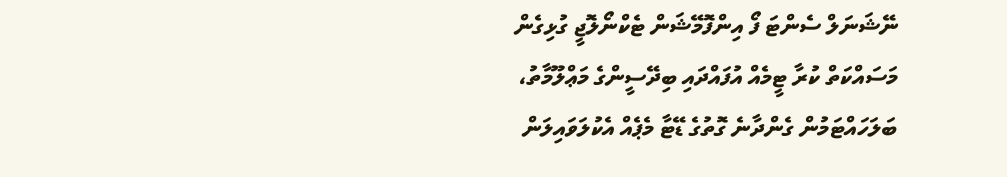ނޭޝަނަލް ސެންޓަ ފޯ އިންފޮމޭޝަން ޓެކްނޯލޮޖީ ގުޅިގެން މަސައްކަތް ކުރާ ޓީމެއް އުފައްދައި ބިދޭސީންގެ މަޢްލޫމާތު، ބަލަހައްޓަމުން ގެންދާނެ ގޮތުގެ ޑޭޓާ މެޕެއް އެކުލަވައިލަން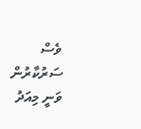ވެސް ސަރުކާރުން ވަނީ މިއަދު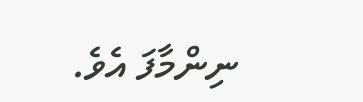ނިންމާފަ އެވެ.